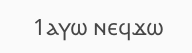1ⲁⲩⲱ ⲛⲉϥϫⲱ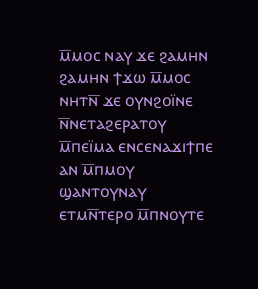ⲙ̅ⲙⲟⲥ ⲛⲁⲩ ϫⲉ ϩⲁⲙⲏⲛ ϩⲁⲙⲏⲛ ϯϫⲱ ⲙ̅ⲙⲟⲥ ⲛⲏⲧⲛ̅ ϫⲉ ⲟⲩⲛϩⲟⲓ̈ⲛⲉ ⲛ̅ⲛⲉⲧⲁϩⲉⲣⲁⲧⲟⲩ ⲙ̅ⲡⲉⲓ̈ⲙⲁ ⲉⲛⲥⲉⲛⲁϫⲓϯⲡⲉ ⲁⲛ ⲙ̅ⲡⲙⲟⲩ ϣⲁⲛⲧⲟⲩⲛⲁⲩ ⲉⲧⲙⲛ̅ⲧⲉⲣⲟ ⲙ̅ⲡⲛⲟⲩⲧⲉ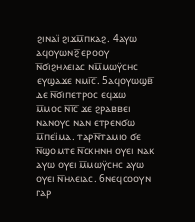ϩⲓⲛⲁⲓ̈ ϩⲓϫⲙ̅ⲡⲕⲁϩ. 4ⲁⲩⲱ ⲁϥⲟⲩⲱⲛϩ̅ ⲉⲣⲟⲟⲩ ⲛ̅ϭⲓϩⲏⲗⲉⲓⲁⲥ ⲛⲙ̅ⲙⲱⲩ̈ⲥⲏⲥ ⲉⲩϣⲁϫⲉ ⲛⲙⲓ̅ⲥ̅. 5ⲁϥⲟⲩⲱϣⲃ̅ ⲇⲉ ⲛ̅ϭⲓⲡⲉⲧⲣⲟⲥ ⲉϥϫⲱ ⲙ̅ⲙⲟⲥ ⲛ̅ⲓ̅ⲥ̅ ϫⲉ ϩⲣⲁⲃⲃⲉⲓ ⲛⲁⲛⲟⲩⲥ ⲛⲁⲛ ⲉⲧⲣⲉⲛϭⲱ ⲙ̅ⲡⲉⲓ̈ⲙⲁ. ⲧⲁⲣⲛ̅ⲧⲁⲙⲓⲟ ϭⲉ ⲛ̅ϣⲟⲙⲧⲉ ⲛ̅ⲥⲕⲏⲛⲏ ⲟⲩⲉⲓ ⲛⲁⲕ ⲁⲩⲱ ⲟⲩⲉⲓ ⲙ̅ⲙⲱⲩ̈ⲥⲏⲥ ⲁⲩⲱ ⲟⲩⲉⲓ ⲛ̅ⲏⲗⲉⲓⲁⲥ. 6ⲛⲉϥⲥⲟⲟⲩⲛ ⲅⲁⲣ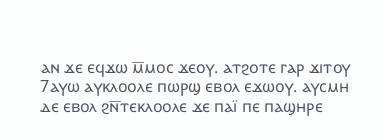ⲁⲛ ϫⲉ ⲉϥϫⲱ ⲙ̅ⲙⲟⲥ ϫⲉⲟⲩ. ⲁⲧϩⲟⲧⲉ ⲅⲁⲣ ϫⲓⲧⲟⲩ 7ⲁⲩⲱ ⲁⲩⲕⲗⲟⲟⲗⲉ ⲡⲱⲣϣ ⲉⲃⲟⲗ ⲉϫⲱⲟⲩ. ⲁⲩⲥⲙⲏ ⲇⲉ ⲉⲃⲟⲗ ϩⲛ̅ⲧⲉⲕⲗⲟⲟⲗⲉ ϫⲉ ⲡⲁⲓ̈ ⲡⲉ ⲡⲁϣⲏⲣⲉ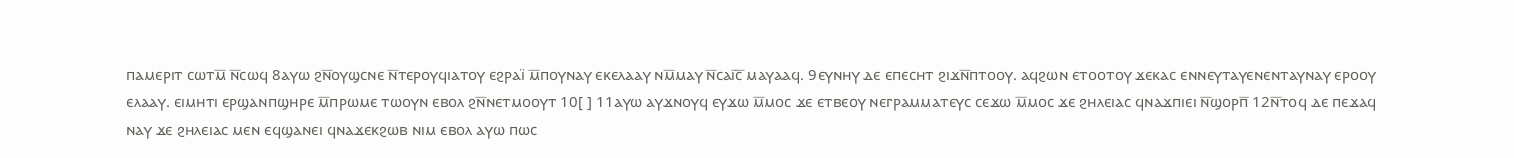ⲡⲁⲙⲉⲣⲓⲧ ⲥⲱⲧⲙ̅ ⲛ̅ⲥⲱϥ 8ⲁⲩⲱ ϩⲛ̅ⲟⲩϣⲥⲛⲉ ⲛ̅ⲧⲉⲣⲟⲩϥⲓⲁⲧⲟⲩ ⲉϩⲣⲁⲓ̈ ⲙ̅ⲡⲟⲩⲛⲁⲩ ⲉⲕⲉⲗⲁⲁⲩ ⲛⲙ̅ⲙⲁⲩ ⲛ̅ⲥⲁⲓ̅ⲥ̅ ⲙⲁⲩⲁⲁϥ. 9ⲉⲩⲛⲏⲩ ⲇⲉ ⲉⲡⲉⲥⲏⲧ ϩⲓϫⲛ̅ⲡⲧⲟⲟⲩ. ⲁϥϩⲱⲛ ⲉⲧⲟⲟⲧⲟⲩ ϫⲉⲕⲁⲥ ⲉⲛⲛⲉⲩⲧⲁⲩⲉⲛⲉⲛⲧⲁⲩⲛⲁⲩ ⲉⲣⲟⲟⲩ ⲉⲗⲁⲁⲩ. ⲉⲓⲙⲏⲧⲓ ⲉⲣϣⲁⲛⲡϣⲏⲣⲉ ⲙ̅ⲡⲣⲱⲙⲉ ⲧⲱⲟⲩⲛ ⲉⲃⲟⲗ ϩⲛ̅ⲛⲉⲧⲙⲟⲟⲩⲧ 10[ ] 11ⲁⲩⲱ ⲁⲩϫⲛⲟⲩϥ ⲉⲩϫⲱ ⲙ̅ⲙⲟⲥ ϫⲉ ⲉⲧⲃⲉⲟⲩ ⲛⲉⲅⲣⲁⲙⲙⲁⲧⲉⲩⲥ ⲥⲉϫⲱ ⲙ̅ⲙⲟⲥ ϫⲉ ϩⲏⲗⲉⲓⲁⲥ ϥⲛⲁϫⲡⲓⲉⲓ ⲛ̅ϣⲟⲣⲡ̅ 12ⲛ̅ⲧⲟϥ ⲇⲉ ⲡⲉϫⲁϥ ⲛⲁⲩ ϫⲉ ϩⲏⲗⲉⲓⲁⲥ ⲙⲉⲛ ⲉϥϣⲁⲛⲉⲓ ϥⲛⲁϫⲉⲕϩⲱⲃ ⲛⲓⲙ ⲉⲃⲟⲗ ⲁⲩⲱ ⲡⲱⲥ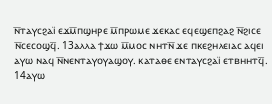ⲛ̅ⲧⲁⲩⲥϩⲁⲓ̈ ⲉϫⲙ̅ⲡϣⲏⲣⲉ ⲙ̅ⲡⲣⲱⲙⲉ ϫⲉⲕⲁⲥ ⲉϥⲉϣⲉⲡϩⲁϩ ⲛ̅ϩⲓⲥⲉ ⲛ̅ⲥⲉⲥⲟϣϥ̅. 13ⲁⲗⲗⲁ ϯϫⲱ ⲙ̅ⲙⲟⲥ ⲛⲏⲧⲛ̅ ϫⲉ ⲡⲕⲉϩⲏⲗⲉⲓⲁⲥ ⲁϥⲉⲓ ⲁⲩⲱ ⲛⲁϥ ⲛ̅ⲛⲉⲛⲧⲁⲩⲟⲩⲁϣⲟⲩ. ⲕⲁⲧⲁⲑⲉ ⲉⲛⲧⲁⲩⲥϩⲁⲓ̈ ⲉⲧⲃⲏⲏⲧϥ̅. 14ⲁⲩⲱ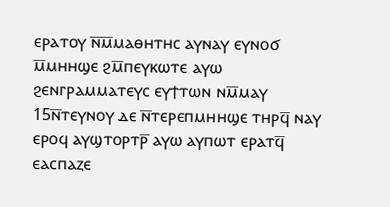ⲉⲣⲁⲧⲟⲩ ⲛ̅ⲙ̅ⲙⲁⲑⲏⲧⲏⲥ ⲁⲩⲛⲁⲩ ⲉⲩⲛⲟϭ ⲙ̅ⲙⲏⲏϣⲉ ϩⲙ̅ⲡⲉⲩⲕⲱⲧⲉ ⲁⲩⲱ ϩⲉⲛⲅⲣⲁⲙⲙⲁⲧⲉⲩⲥ ⲉⲩϯⲧⲱⲛ ⲛⲙ̅ⲙⲁⲩ 15ⲛ̅ⲧⲉⲩⲛⲟⲩ ⲇⲉ ⲛ̅ⲧⲉⲣⲉⲡⲙⲏⲏϣⲉ ⲧⲏⲣϥ̅ ⲛⲁⲩ ⲉⲣⲟϥ ⲁⲩϣⲧⲟⲣⲧⲣ̅ ⲁⲩⲱ ⲁⲩⲡⲱⲧ ⲉⲣⲁⲧϥ̅ ⲉⲁⲥⲡⲁⲍⲉ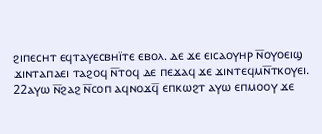ϩⲓⲡⲉⲥⲏⲧ ⲉϥⲧⲁⲩⲉⲥⲃⲏⲓ̈ⲧⲉ ⲉⲃⲟⲗ. ⲇⲉ ϫⲉ ⲉⲓⲥⲁⲟⲩⲏⲣ ⲛ̅ⲟⲩⲟⲉⲓϣ ϫⲓⲛⲧⲁⲡⲁⲉⲓ ⲧⲁϩⲟϥ ⲛ̅ⲧⲟϥ ⲇⲉ ⲡⲉϫⲁϥ ϫⲉ ϫⲓⲛⲧⲉϥⲙⲛ̅ⲧⲕⲟⲩⲉⲓ. 22ⲁⲩⲱ ⲛ̅ϩⲁϩ ⲛ̅ⲥⲟⲡ ⲁϥⲛⲟϫϥ̅ ⲉⲡⲕⲱϩⲧ ⲁⲩⲱ ⲉⲡⲙⲟⲟⲩ ϫⲉ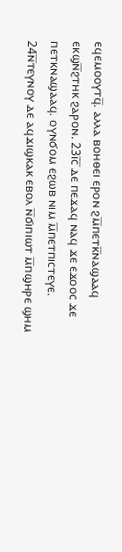ⲉϥⲉⲙⲟⲟⲩⲧϥ̅. ⲁⲗⲗⲁ ⲃⲟⲏⲑⲉⲓ ⲉⲣⲟⲛ ϩⲙ̅ⲡⲉⲧⲕ̅ⲛⲁϣⲁⲁϥ ⲉⲕϣⲛ̅ϩⲧⲏⲕ ϩⲁⲣⲟⲛ. 23ⲓ̅ⲥ̅ ⲇⲉ ⲡⲉϫⲁϥ ⲛⲁϥ ϫⲉ ⲉϫⲟⲟⲥ ϫⲉ ⲡⲉⲧⲕⲛⲁϣⲁⲁϥ. ⲟⲩⲛϭⲟⲙ ⲉϩⲱⲃ ⲛⲓⲙ ⲙ̅ⲡⲉⲧⲡⲓⲥⲧⲉⲩⲉ. 24ⲛ̅ⲧⲉⲩⲛⲟⲩ ⲇⲉ ⲁϥϫⲓϣⲕⲁⲕ ⲉⲃⲟⲗ ⲛ̅ϭⲓⲡⲓⲱⲧ ⲙ̅ⲡϣⲏⲣⲉ ϣⲏⲙ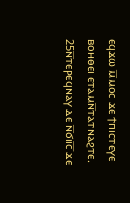ⲉϥϫⲱ ⲙ̅ⲙⲟⲥ ϫⲉ ϯⲡⲓⲥⲧⲉⲩⲉ ⲃⲟⲏⲑⲉⲓ ⲉⲧⲁⲙⲛ̅ⲧⲁⲧⲛⲁϩⲧⲉ. 25ⲛ̅ⲧⲉⲣⲉϥⲛⲁⲩ ⲇⲉ ⲛ̅ϭⲓⲓ̅ⲥ̅ ϫⲉ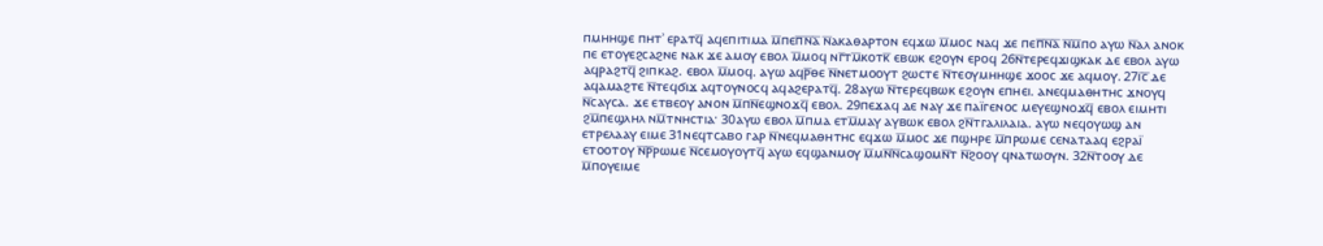ⲡⲙⲏⲏϣⲉ ⲡⲏⲧʾ ⲉⲣⲁⲧϥ̅ ⲁϥⲉⲡⲓⲧⲓⲙⲁ ⲙ̅ⲡⲉⲡ̅ⲛ̅ⲁ̅ ⲛ̅ⲁⲕⲁⲑⲁⲣⲧⲟⲛ ⲉϥϫⲱ ⲙ̅ⲙⲟⲥ ⲛⲁϥ ϫⲉ ⲡⲉⲡ̅ⲛ̅ⲁ̅ ⲛ̅ⲙ̅ⲡⲟ ⲁⲩⲱ ⲛ̅ⲁⲗ ⲁⲛⲟⲕ ⲡⲉ ⲉⲧⲟⲩⲉϩⲥⲁϩⲛⲉ ⲛⲁⲕ ϫⲉ ⲁⲙⲟⲩ ⲉⲃⲟⲗ ⲙ̅ⲙⲟϥ ⲛⲅ̅ⲧⲙ̅ⲕⲟⲧⲕ̅ ⲉⲃⲱⲕ ⲉϩⲟⲩⲛ ⲉⲣⲟϥ 26ⲛ̅ⲧⲉⲣⲉϥϫⲓϣⲕⲁⲕ ⲇⲉ ⲉⲃⲟⲗ ⲁⲩⲱ ⲁϥⲣⲁϩⲧϥ̅ ϩⲓⲡⲕⲁϩ. ⲉⲃⲟⲗ ⲙ̅ⲙⲟϥ. ⲁⲩⲱ ⲁϥⲣ̅ⲑⲉ ⲛ̅ⲛⲉⲧⲙⲟⲟⲩⲧ ϩⲱⲥⲧⲉ ⲛ̅ⲧⲉⲟⲩⲙⲏⲏϣⲉ ϫⲟⲟⲥ ϫⲉ ⲁϥⲙⲟⲩ. 27ⲓ̅ⲥ̅ ⲇⲉ ⲁϥⲁⲙⲁϩⲧⲉ ⲛ̅ⲧⲉϥϭⲓϫ ⲁϥⲧⲟⲩⲛⲟⲥϥ ⲁϥⲁϩⲉⲣⲁⲧϥ̅. 28ⲁⲩⲱ ⲛ̅ⲧⲉⲣⲉϥⲃⲱⲕ ⲉϩⲟⲩⲛ ⲉⲡⲏⲉⲓ. ⲁⲛⲉϥⲙⲁⲑⲏⲧⲏⲥ ϫⲛⲟⲩϥ ⲛ̅ⲥⲁⲩⲥⲁ. ϫⲉ ⲉⲧⲃⲉⲟⲩ ⲁⲛⲟⲛ ⲙ̅ⲡⲛ̅ⲉϣⲛⲟϫϥ̅ ⲉⲃⲟⲗ. 29ⲡⲉϫⲁϥ ⲇⲉ ⲛⲁⲩ ϫⲉ ⲡⲁⲓ̈ⲅⲉⲛⲟⲥ ⲙⲉⲩⲉϣⲛⲟϫϥ̅ ⲉⲃⲟⲗ ⲉⲓⲙⲏⲧⲓ ϩⲙ̅ⲡⲉϣⲗⲏⲗ ⲛⲙ̅ⲧⲛⲏⲥⲧⲓⲁ· 30ⲁⲩⲱ ⲉⲃⲟⲗ ⲙ̅ⲡⲙⲁ ⲉⲧⲙ̅ⲙⲁⲩ ⲁⲩⲃⲱⲕ ⲉⲃⲟⲗ ϩⲛ̅ⲧⲅⲁⲗⲓⲗⲁⲓⲁ. ⲁⲩⲱ ⲛⲉϥⲟⲩⲱϣ ⲁⲛ ⲉⲧⲣⲉⲗⲁⲁⲩ ⲉⲓⲙⲉ 31ⲛⲉϥⲧⲥⲁⲃⲟ ⲅⲁⲣ ⲛ̅ⲛⲉϥⲙⲁⲑⲏⲧⲏⲥ ⲉϥϫⲱ ⲙ̅ⲙⲟⲥ ϫⲉ ⲡϣⲏⲣⲉ ⲙ̅ⲡⲣⲱⲙⲉ ⲥⲉⲛⲁⲧⲁⲁϥ ⲉϩⲣⲁⲓ̈ ⲉⲧⲟⲟⲧⲟⲩ ⲛ̅ⲣ̅ⲣⲱⲙⲉ ⲛ̅ⲥⲉⲙⲟⲩⲟⲩⲧϥ̅ ⲁⲩⲱ ⲉϥϣⲁⲛⲙⲟⲩ ⲙ̅ⲙⲛ̅ⲛ̅ⲥⲁϣⲟⲙⲛ̅ⲧ ⲛ̅ϩⲟⲟⲩ ϥⲛⲁⲧⲱⲟⲩⲛ. 32ⲛ̅ⲧⲟⲟⲩ ⲇⲉ ⲙ̅ⲡⲟⲩⲉⲓⲙⲉ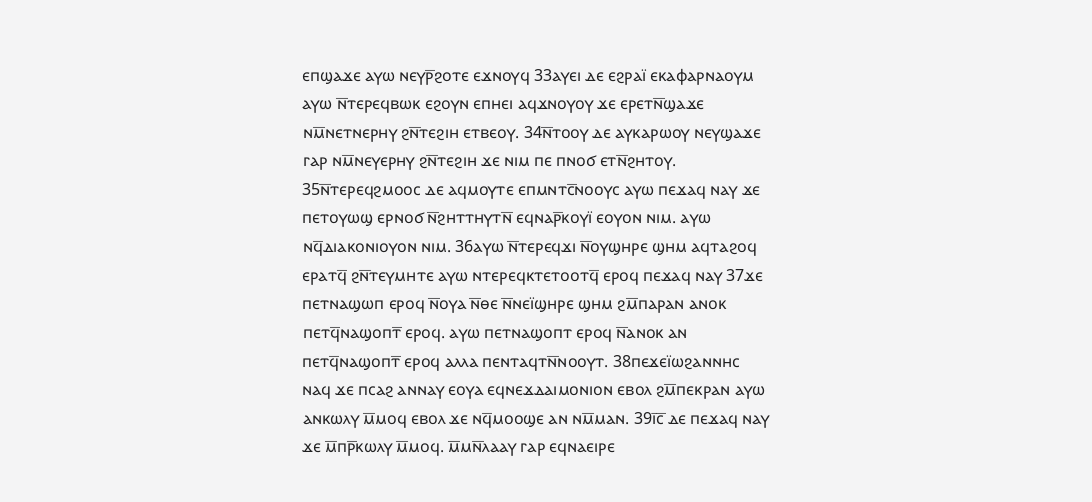ⲉⲡϣⲁϫⲉ ⲁⲩⲱ ⲛⲉⲩⲣ̅ϩⲟⲧⲉ ⲉϫⲛⲟⲩϥ 33ⲁⲩⲉⲓ ⲇⲉ ⲉϩⲣⲁⲓ̈ ⲉⲕⲁⲫⲁⲣⲛⲁⲟⲩⲙ ⲁⲩⲱ ⲛ̅ⲧⲉⲣⲉϥⲃⲱⲕ ⲉϩⲟⲩⲛ ⲉⲡⲏⲉⲓ ⲁϥϫⲛⲟⲩⲟⲩ ϫⲉ ⲉⲣⲉⲧⲛ̅ϣⲁϫⲉ ⲛⲙ̅ⲛⲉⲧⲛⲉⲣⲏⲩ ϩⲛ̅ⲧⲉϩⲓⲏ ⲉⲧⲃⲉⲟⲩ. 34ⲛ̅ⲧⲟⲟⲩ ⲇⲉ ⲁⲩⲕⲁⲣⲱⲟⲩ ⲛⲉⲩϣⲁϫⲉ ⲅⲁⲣ ⲛⲙ̅ⲛⲉⲩⲉⲣⲏⲩ ϩⲛ̅ⲧⲉϩⲓⲏ ϫⲉ ⲛⲓⲙ ⲡⲉ ⲡⲛⲟϭ ⲉⲧⲛ̅ϩⲏⲧⲟⲩ. 35ⲛ̅ⲧⲉⲣⲉϥϩⲙⲟⲟⲥ ⲇⲉ ⲁϥⲙⲟⲩⲧⲉ ⲉⲡⲙⲛⲧⲥ̅ⲛⲟⲟⲩⲥ ⲁⲩⲱ ⲡⲉϫⲁϥ ⲛⲁⲩ ϫⲉ ⲡⲉⲧⲟⲩⲱϣ ⲉⲣⲛⲟϭ ⲛ̅ϩⲏⲧⲧⲏⲩⲧⲛ̅ ⲉϥⲛⲁⲣ̅ⲕⲟⲩⲓ̈ ⲉⲟⲩⲟⲛ ⲛⲓⲙ. ⲁⲩⲱ ⲛϥ̅ⲇⲓⲁⲕⲟⲛⲓⲟⲩⲟⲛ ⲛⲓⲙ. 36ⲁⲩⲱ ⲛ̅ⲧⲉⲣⲉϥϫⲓ ⲛ̅ⲟⲩϣⲏⲣⲉ ϣⲏⲙ ⲁϥⲧⲁϩⲟϥ ⲉⲣⲁⲧϥ̅ ϩⲛ̅ⲧⲉⲩⲙⲏⲧⲉ ⲁⲩⲱ ⲛⲧⲉⲣⲉϥⲕⲧⲉⲧⲟⲟⲧϥ̅ ⲉⲣⲟϥ ⲡⲉϫⲁϥ ⲛⲁⲩ 37ϫⲉ ⲡⲉⲧⲛⲁϣⲱⲡ ⲉⲣⲟϥ ⲛ̅ⲟⲩⲁ ⲛ̅ⲑⲉ ⲛ̅ⲛⲉⲓ̈ϣⲏⲣⲉ ϣⲏⲙ ϩⲙ̅ⲡⲁⲣⲁⲛ ⲁⲛⲟⲕ ⲡⲉⲧϥ̅ⲛⲁϣⲟⲡⲧ̅ ⲉⲣⲟϥ. ⲁⲩⲱ ⲡⲉⲧⲛⲁϣⲟⲡⲧ ⲉⲣⲟϥ ⲛ̅ⲁⲛⲟⲕ ⲁⲛ ⲡⲉⲧϥ̅ⲛⲁϣⲟⲡⲧ̅ ⲉⲣⲟϥ ⲁⲗⲗⲁ ⲡⲉⲛⲧⲁϥⲧⲛ̅ⲛⲟⲟⲩⲧ. 38ⲡⲉϫⲉⲓ̈ⲱϩⲁⲛⲛⲏⲥ ⲛⲁϥ ϫⲉ ⲡⲥⲁϩ ⲁⲛⲛⲁⲩ ⲉⲟⲩⲁ ⲉϥⲛⲉϫⲇⲁⲓⲙⲟⲛⲓⲟⲛ ⲉⲃⲟⲗ ϩⲙ̅ⲡⲉⲕⲣⲁⲛ ⲁⲩⲱ ⲁⲛⲕⲱⲗⲩ ⲙ̅ⲙⲟϥ ⲉⲃⲟⲗ ϫⲉ ⲛϥ̅ⲙⲟⲟϣⲉ ⲁⲛ ⲛⲙ̅ⲙⲁⲛ. 39ⲓ̅ⲥ̅ ⲇⲉ ⲡⲉϫⲁϥ ⲛⲁⲩ ϫⲉ ⲙ̅ⲡⲣ̅ⲕⲱⲗⲩ ⲙ̅ⲙⲟϥ. ⲙ̅ⲙⲛ̅ⲗⲁⲁⲩ ⲅⲁⲣ ⲉϥⲛⲁⲉⲓⲣⲉ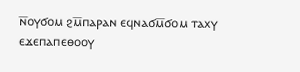ⲛ̅ⲟⲩϭⲟⲙ ϩⲙ̅ⲡⲁⲣⲁⲛ ⲉϥⲛⲁϭⲙ̅ϭⲟⲙ ⲧⲁⲭⲩ ⲉϫⲉⲡⲁⲡⲉⲑⲟⲟⲩ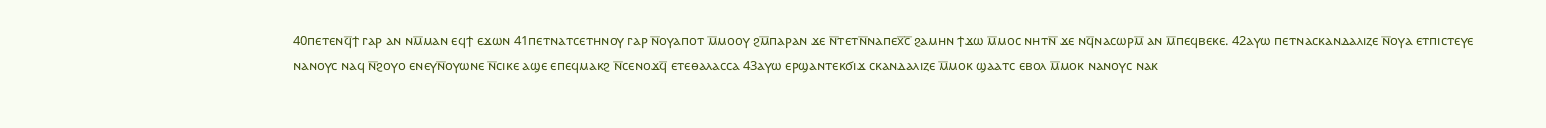40ⲡⲉⲧⲉⲛϥ̅ϯ ⲅⲁⲣ ⲁⲛ ⲛⲙ̅ⲙⲁⲛ ⲉϥϯ ⲉϫⲱⲛ 41ⲡⲉⲧⲛⲁⲧⲥⲉⲧⲏⲛⲟⲩ ⲅⲁⲣ ⲛ̅ⲟⲩⲁⲡⲟⲧ ⲙ̅ⲙⲟⲟⲩ ϩⲙ̅ⲡⲁⲣⲁⲛ ϫⲉ ⲛ̅ⲧⲉⲧⲛ̅ⲛⲁⲡⲉⲭ̅ⲥ̅ ϩⲁⲙⲏⲛ ϯϫⲱ ⲙ̅ⲙⲟⲥ ⲛⲏⲧⲛ̅ ϫⲉ ⲛϥ̅ⲛⲁⲥⲱⲣⲙ̅ ⲁⲛ ⲙ̅ⲡⲉϥⲃⲉⲕⲉ. 42ⲁⲩⲱ ⲡⲉⲧⲛⲁⲥⲕⲁⲛⲇⲁⲗⲓⲍⲉ ⲛ̅ⲟⲩⲁ ⲉⲧⲡⲓⲥⲧⲉⲩⲉ ⲛⲁⲛⲟⲩⲥ ⲛⲁϥ ⲛ̅ϩⲟⲩⲟ ⲉⲛⲉⲩⲛ̅ⲟⲩⲱⲛⲉ ⲛ̅ⲥⲓⲕⲉ ⲁϣⲉ ⲉⲡⲉϥⲙⲁⲕϩ ⲛ̅ⲥⲉⲛⲟϫϥ̅ ⲉⲧⲉⲑⲁⲗⲁⲥⲥⲁ 43ⲁⲩⲱ ⲉⲣϣⲁⲛⲧⲉⲕϭⲓϫ ⲥⲕⲁⲛⲇⲁⲗⲓⲍⲉ ⲙ̅ⲙⲟⲕ ϣⲁⲁⲧⲥ ⲉⲃⲟⲗ ⲙ̅ⲙⲟⲕ ⲛⲁⲛⲟⲩⲥ ⲛⲁⲕ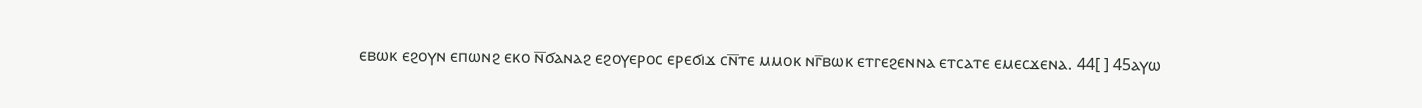ⲉⲃⲱⲕ ⲉϩⲟⲩⲛ ⲉⲡⲱⲛϩ ⲉⲕⲟ ⲛ̅ϭⲁⲛⲁϩ ⲉϩⲟⲩⲉⲣⲟⲥ ⲉⲣⲉϭⲓϫ ⲥⲛ̅ⲧⲉ ⲙⲙⲟⲕ ⲛⲅ̅ⲃⲱⲕ ⲉⲧⲅⲉϩⲉⲛⲛⲁ ⲉⲧⲥⲁⲧⲉ ⲉⲙⲉⲥϫⲉⲛⲁ. 44[ ] 45ⲁⲩⲱ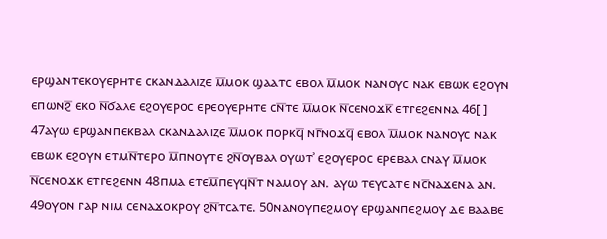ⲉⲣϣⲁⲛⲧⲉⲕⲟⲩⲉⲣⲏⲧⲉ ⲥⲕⲁⲛⲇⲁⲗⲓⲍⲉ ⲙ̅ⲙⲟⲕ ϣⲁⲁⲧⲥ ⲉⲃⲟⲗ ⲙ̅ⲙⲟⲕ ⲛⲁⲛⲟⲩⲥ ⲛⲁⲕ ⲉⲃⲱⲕ ⲉϩⲟⲩⲛ ⲉⲡⲱⲛϩ̅ ⲉⲕⲟ ⲛ̅ϭⲁⲗⲉ ⲉϩⲟⲩⲉⲣⲟⲥ ⲉⲣⲉⲟⲩⲉⲣⲏⲧⲉ ⲥⲛ̅ⲧⲉ ⲙ̅ⲙⲟⲕ ⲛ̅ⲥⲉⲛⲟϫⲕ̅ ⲉⲧⲅⲉϩⲉⲛⲛⲁ 46[ ] 47ⲁⲩⲱ ⲉⲣϣⲁⲛⲡⲉⲕⲃⲁⲗ ⲥⲕⲁⲛⲇⲁⲗⲓⲍⲉ ⲙ̅ⲙⲟⲕ ⲡⲟⲣⲕϥ̅ ⲛⲅ̅ⲛⲟϫϥ̅ ⲉⲃⲟⲗ ⲙ̅ⲙⲟⲕ ⲛⲁⲛⲟⲩⲥ ⲛⲁⲕ ⲉⲃⲱⲕ ⲉϩⲟⲩⲛ ⲉⲧⲙⲛ̅ⲧⲉⲣⲟ ⲙ̅ⲡⲛⲟⲩⲧⲉ ϩⲛ̅ⲟⲩⲃⲁⲗ ⲟⲩⲱⲧʾ ⲉϩⲟⲩⲉⲣⲟⲥ ⲉⲣⲉⲃⲁⲗ ⲥⲛⲁⲩ ⲙ̅ⲙⲟⲕ ⲛ̅ⲥⲉⲛⲟϫⲕ ⲉⲧⲅⲉϩⲉⲛⲛ 48ⲡⲙⲁ ⲉⲧⲉⲙ̅ⲡⲉⲩϥⲛ̅ⲧ ⲛⲁⲙⲟⲩ ⲁⲛ. ⲁⲩⲱ ⲧⲉⲩⲥⲁⲧⲉ ⲛⲥ̅ⲛⲁϫⲉⲛⲁ ⲁⲛ. 49ⲟⲩⲟⲛ ⲅⲁⲣ ⲛⲓⲙ ⲥⲉⲛⲁϫⲟⲕⲣⲟⲩ ϩⲛ̅ⲧⲥⲁⲧⲉ. 50ⲛⲁⲛⲟⲩⲡⲉϩⲙⲟⲩ ⲉⲣϣⲁⲛⲡⲉϩⲙⲟⲩ ⲇⲉ ⲃⲁⲁⲃⲉ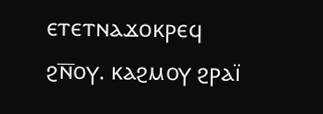ⲉⲧⲉⲧⲛⲁϫⲟⲕⲣⲉϥ ϩⲛ̅ⲟⲩ. ⲕⲁϩⲙⲟⲩ ϩⲣⲁⲓ̈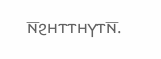ⲛ̅ϩⲏⲧⲧⲏⲩⲧⲛ̅.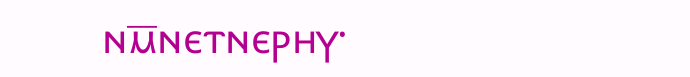ⲛⲙ̅ⲛⲉⲧⲛⲉⲣⲏⲩ·